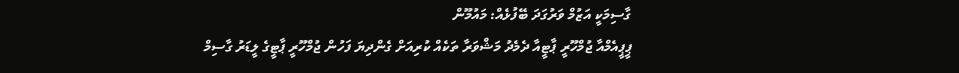ގާސިމަކީ އަޒުމް ވަރުގަދަ ބޭފުޅެއް: މައުމޫން
ޕީޕީއެމްއާ ޖުމްހޫރީ ޕާޓީއާ ދެމެދު މަޝްވަރާ ތަކެއް ކުރިއަށް ގެންދިޔަ ފަހުން ޖުމްހޫރީ ޕާޓީގެ ލީޑަރު ގާސިމް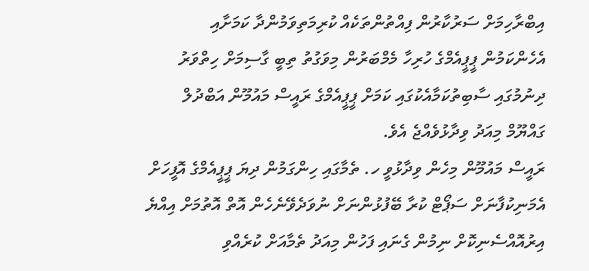އިބްރާހިމަށް ސަރުކާރުން ފިއްތުންތަކެއް ކުރިމަތިވަމުންދާ ކަމަށާއި އެހެންކަމުން ޕީޕީއެމްގެ ހުރިހާ މެމްބަރުން މިވަގުތު ތިބީ ގާސިމަށް ހިތްވަރު ދިނުމުގައި ސާބިތުކަމާއެކުގައި ކަމަށް ޕީޕީއެމްގެ ރައީސް މައުމޫން އަބްދުލް ގައްޔޫމް މިއަދު ވިދާޅުވެއްޖެ އެވެ.
ރައީސް މައުމޫން މިހެން ވިދާޅުވީ ހ. ތެމާގައި ހިންގަމުން ދިޔަ ޕީޕީއެމްގެ އޮފީހަށް އެމަނިކުފާނަށް ސަޕޯޓް ކުރާ ބޭފުޅުންނަށް ނުވަދެވޭނެހެން އޮތް އޮތުމަށް އިއްޔެ އިރުއޮއްސެނިކޮށް ނިމުން ގެނައި ފަހުން މިއަދު ތެމާއަށް ކުރެއްވި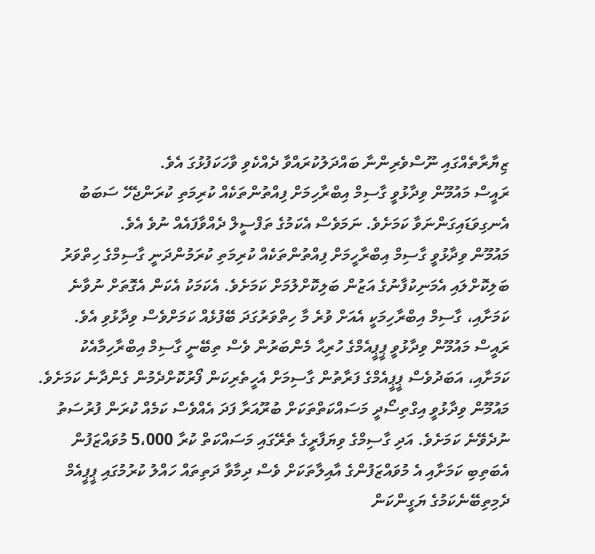ޒިޔާރާތެއްގައި ނޫސްވެރިންނާ ބައްދަލުކުރައްވާ ދެއްކެވި ވާހަކަފުޅުގަ އެވެ.
ރައީސް މައުމޫން ވިދާޅުވީ ގާސިމް އިބްރާހިމަށް ފިއްތުންތަކެއް ކުރިމަތި ކުރަންޖެހޭ ސަބަބު އެނގިވަޑައިގަންނަވާ ކަމަށެވެ. ނަމަވެސް އެކަމުގެ ތަފްސީލް ދެއްވާފައެއް ނުވެ އެވެ.
މައުމޫން ވިދާޅުވީ ގާސިމް އިބްރާހީމަށް ފިއްތުންތަކެއް ކުރިމަތި ކުރަމުންދަނީ ގާސިމްގެ ހިތްވަރު ބަލިކޮށްލައި އެމަނިކުފާނުގެ އަޒުން ބަލިކޮށްލުމަށް ކަމަށެވެ. އެކަމަކު އެކަން އެގޮތަށް ނުވާނެ ކަމަށާއި، ގާސިމް އިބްރާހިމަކީ އެއަށް ވުރެ މާ ހިތްވަރުގަދަ ބޭފުޅެއް ކަމަށްވެސް ވިދާޅުވި އެވެ.
ރައީސް މައުމޫން ވިދާޅުވީ ޕީޕީއެމްގެ ހުރިޙާ މެންބަރުން ވެސް ތިބޭނީ ގާސިމް އިބްރާހިމާއެކު ކަމަށާއި، އަބަދުވެސް ޕީޕީއެމްގެ ފަރާތުން ގާސިމަށް އެހީތެރިކަން ފޯރުކޮށްދެމުން ގެންދާނެ ކަމަށެވެ.
މައުމޫން ވިދާޅުވީ އިގްތިސޯދީ މަސައްކަތްތަކަށް ބުރޫއަރާ ފަދަ އެއްވެސް ކަމެއް ކުރަން ފުރުސަތު ނުދެވޭނެ ކަމަށެވެ. އަދި ގާސިމްގެ ވިޔަފާރީގެ ތެރޭގައި މަސައްކަތް ކުރާ 5،000 މުވައްޒަފުން އެބަތިބި ކަމަށާއި އެ މުވައްޒަފުންގެ އާއިލާތަކަށް ވެސް ދިމާވާ ދަތިތައް ހައްލު ކުރުމުގައި ޕީޕީއެމް ދެމިތިބޭނެކަމުގެ ޔަގީންކަން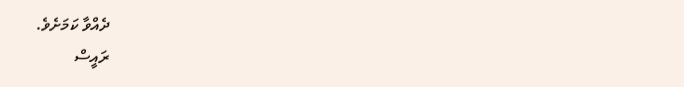ދެއްވާ ކަމަށެވެ.
ރައީސް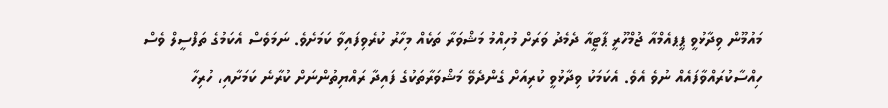މައުމޫން ވިދާޅުވީ ޕީޕއެމްއާ ޖުމްހޫރީ ޕާޓީއާ ދެމެދު ވަރަށް މުހިއްމު މަޝްވަރާ ތަކެއް މިހާރު ކުރެވިފައިވާ ކަމަށެވެ. ނަމަވެސް އެކަމުގެ ތަފްސީލް ވެސް ހިއްސާކުރައްވާފައެއް ނުވެ އެވެ. އެކަމަކު ވިދާޅުވީ ކުރިއަށް ގެންދެވޭ މަޝްވަރާތަކުގެ ފައިދާ ރައްޔިތުންނަށް ކުރާނެ ކަމަށާއި، ހުރިހާ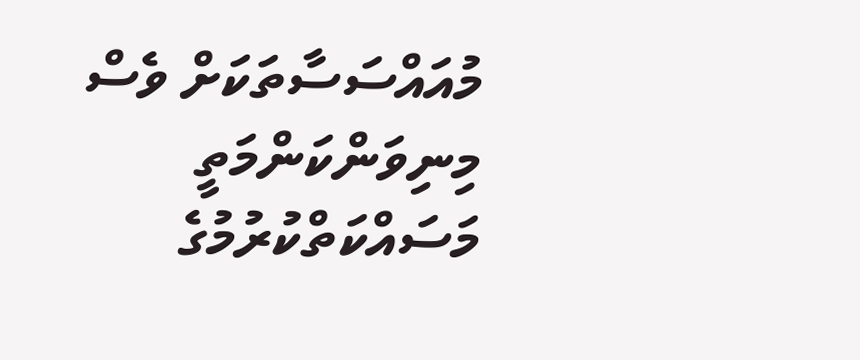މުއައްސަސާތަކަށް ވެސް މިނިވަންކަންމަތީ މަސައްކަތްކުރުމުގެ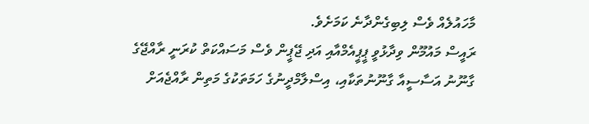މާހައުލެއް ވެސް ލިބިގެންދާނެ ކަމަށެވެ.
ރައީސް މައުމޫން ވިދާޅުވީ ޕީޕީއެމްއާއި އަދި ޖޭޕީން ވެސް މަސައްކަތް ކުރަނީ ރާއްޖޭގެ ގާނޫނު އަސާސީއާ ގާނޫނުތަކާއި، އިސްލާމްދީނުގެ ހަމަތަކުގެ މަތިން ރާއްޖެއަށް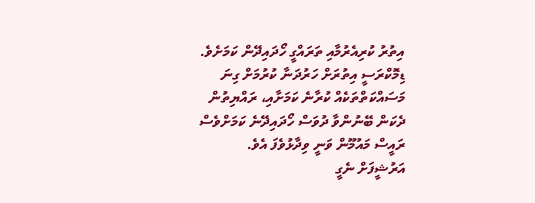އިތުރު ކުރިއެރުމާއި ތަރައްގީ ހޯދައިދޭން ކަމަށެވެ.
ޑިމޮކްރަސީ އިތުރަށް ހަރުދަނާ ކުރުމަށް ގިނަ މަސައްކަތްތަކެއް ކުރާނެ ކަމަށާއި، ރައްޔިތުން ދެކަން ބޭނުންވާ ދުވަސް ހޯދައިދޭނެ ކަމަށްވެސް ރައީސް މައުމޫން ވަނީ ވިދާޅުވެފަ އެވެ.
އަރުޝީފަށް ނެގީ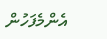އެންމެފަހުން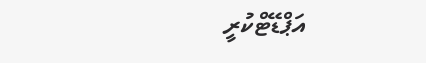އަޕްޑޭޓްކުރީ